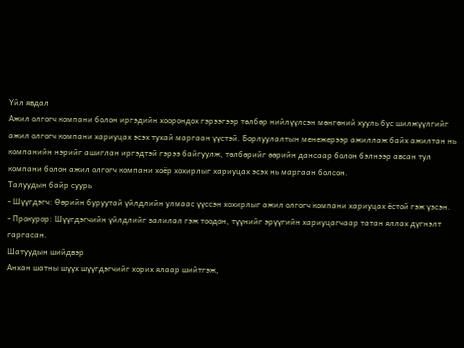Үйл явдал
Ажил олгогч компани болон иргэдийн хоорондох гэрээгээр төлбөр нийлүүлсэн мөнгөний хууль бус шилжүүлгийг ажил олгогч компани хариуцах эсэх тухай маргаан үүстэй. Борлуулалтын менежерээр ажиллаж байх ажилтан нь компанийн нэрийг ашиглан иргэдтэй гэрээ байгуулж, төлбөрийг өөрийн дансаар болон бэлнээр авсан тул компани болон ажил олгогч компани хоёр хохирлыг хариуцах эсэх нь маргаан болсон.
Талуудын байр суурь
- Шүүгдэгч: Өөрийн буруутай үйлдлийн улмаас үүссэн хохирлыг ажил олгогч компани хариуцах ёстой гэж үзсэн.
- Прокурор: Шүүгдэгчийн үйлдлийг залилал гэж тоодон, түүнийг эрүүгийн хариуцагчаар татан яллах дүгнэлт гаргасан.
Шатуудын шийдвэр
Анхан шатны шүүх шүүгдэгчийг хорих ялаар шийтгэж,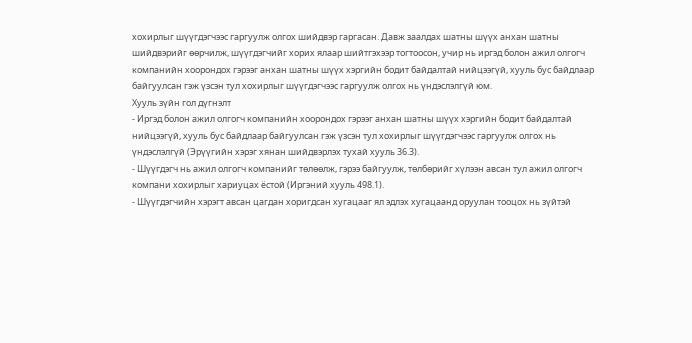хохирлыг шүүгдэгчээс гаргуулж олгох шийдвэр гаргасан. Давж заалдах шатны шүүх анхан шатны шийдвэрийг өөрчилж, шүүгдэгчийг хорих ялаар шийтгэхээр тогтоосон, учир нь иргэд болон ажил олгогч компанийн хоорондох гэрээг анхан шатны шүүх хэргийн бодит байдалтай нийцээгүй, хууль бус байдлаар байгуулсан гэж үзсэн тул хохирлыг шүүгдэгчээс гаргуулж олгох нь үндэслэлгүй юм.
Хууль зүйн гол дүгнэлт
- Иргэд болон ажил олгогч компанийн хоорондох гэрээг анхан шатны шүүх хэргийн бодит байдалтай нийцээгүй, хууль бус байдлаар байгуулсан гэж үзсэн тул хохирлыг шүүгдэгчээс гаргуулж олгох нь үндэслэлгүй (Эрүүгийн хэрэг хянан шийдвэрлэх тухай хууль 36.3).
- Шүүгдэгч нь ажил олгогч компанийг төлөөлж, гэрээ байгуулж, төлбөрийг хүлээн авсан тул ажил олгогч компани хохирлыг хариуцах ёстой (Иргэний хууль 498.1).
- Шүүгдэгчийн хэрэгт авсан цагдан хоригдсан хугацааг ял эдлэх хугацаанд оруулан тооцох нь зүйтэй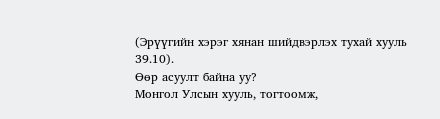(Эрүүгийн хэрэг хянан шийдвэрлэх тухай хууль 39.10).
Өөр асуулт байна уу?
Монгол Улсын хууль, тогтоомж,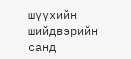шүүхийн шийдвэрийн санд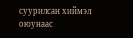суурилсан хиймэл оюунаас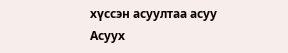хүссэн асуултаа асуу
Асуух